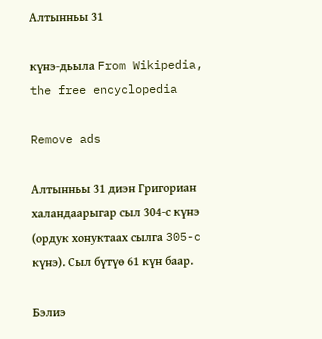Алтынньы 31

күнэ-дьыла From Wikipedia, the free encyclopedia

Remove ads

Алтынньы 31 диэн Григориан халандаарыгар сыл 304-с күнэ (ордук хонуктаах сылга 305-c күнэ). Сыл бүтүө 61 күн баар.

Бэлиэ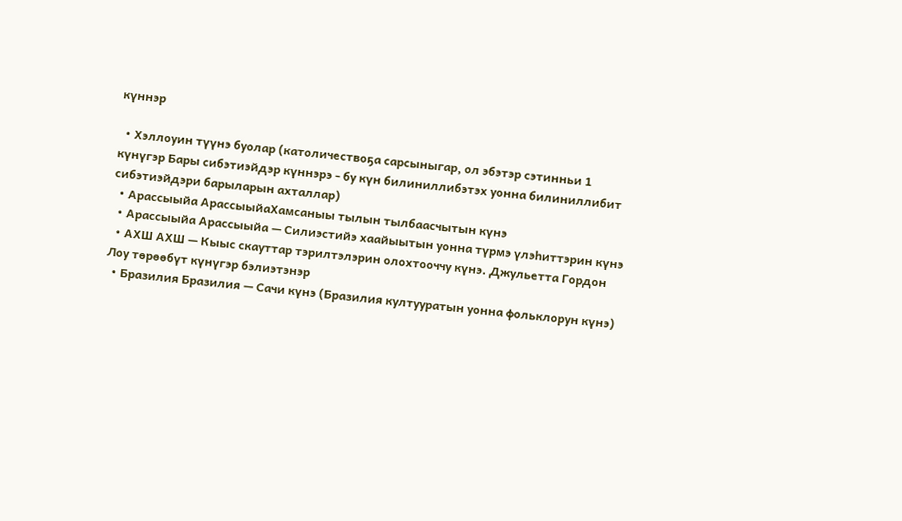күннэр

  • Хэллоуин түүнэ буолар (католичествоҕа сарсыныгар, ол эбэтэр сэтинньи 1 күнүгэр Бары сибэтиэйдэр күннэрэ - бу күн билиниллибэтэх уонна билиниллибит сибэтиэйдэри барыларын ахталлар)
  • Арассыыйа АрассыыйаХамсаныы тылын тылбаасчытын күнэ
  • Арассыыйа Арассыыйа — Силиэстийэ хаайыытын уонна түрмэ үлэһиттэрин күнэ
  • АХШ АХШ — Кыыс скауттар тэрилтэлэрин олохтооччу күнэ. Джульетта Гордон Лоу төрөөбүт күнүгэр бэлиэтэнэр
  • Бразилия Бразилия — Сачи күнэ (Бразилия култууратын уонна фольклорун күнэ)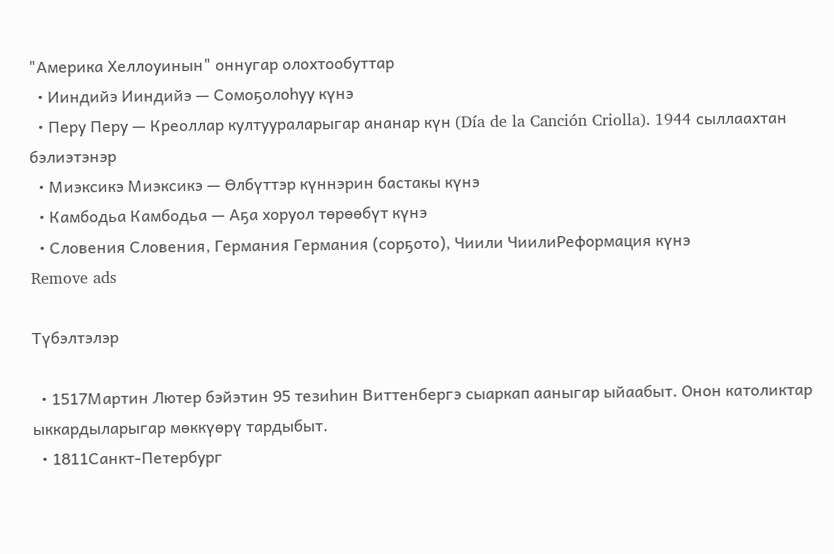"Америка Хеллоуинын" оннугар олохтообуттар
  • Ииндийэ Ииндийэ — Сомоҕолоһуу күнэ
  • Перу Перу — Креоллар култуураларыгар ананар күн (Día de la Canción Criolla). 1944 сыллаахтан бэлиэтэнэр
  • Миэксикэ Миэксикэ — Өлбүттэр күннэрин бастакы күнэ
  • Камбодьа Камбодьа — Аҕа хоруол төрөөбүт күнэ
  • Словения Словения, Германия Германия (сорҕото), Чиили ЧиилиРеформация күнэ
Remove ads

Түбэлтэлэр

  • 1517Мартин Лютер бэйэтин 95 тезиһин Виттенбергэ сыаркап ааныгар ыйаабыт. Онон католиктар ыккардыларыгар мөккүөрү тардыбыт.
  • 1811Санкт-Петербург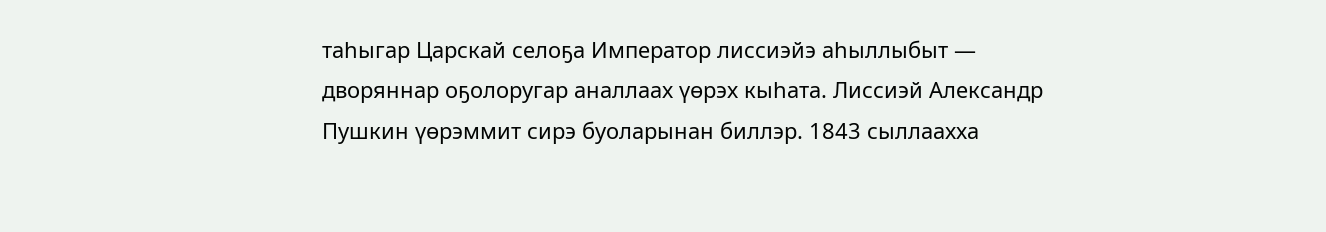таһыгар Царскай селоҕа Император лиссиэйэ аһыллыбыт — дворяннар оҕолоругар аналлаах үөрэх кыһата. Лиссиэй Александр Пушкин үөрэммит сирэ буоларынан биллэр. 1843 сыллаахха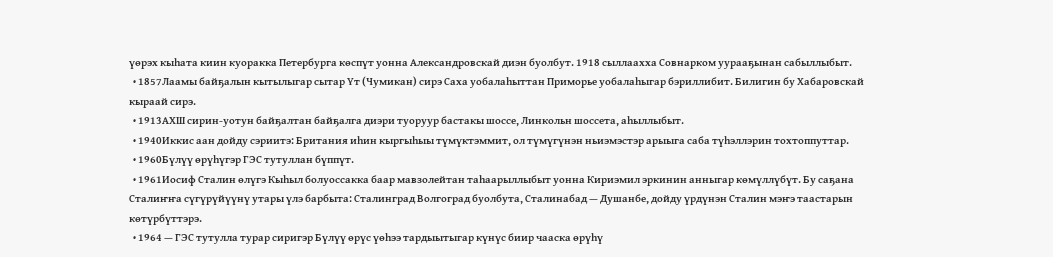үөрэх кыһата киин куоракка Петербурга көспүт уонна Александровскай диэн буолбут. 1918 сыллаахха Совнарком уурааҕынан сабыллыбыт.
  • 1857Лаамы байҕалын кытылыгар сытар Үт (Чумикан) сирэ Саха уобалаһыттан Приморье уобалаһыгар бэриллибит. Билигин бу Хабаровскай кыраай сирэ.
  • 1913АХШ сирин-уотун байҕалтан байҕалга диэри туоруур бастакы шоссе, Линкольн шоссета, аһыллыбыт.
  • 1940Иккис аан дойду сэриитэ: Британия иһин кыргыһыы түмүктэммит, ол түмүгүнэн ньиэмэстэр арыыга саба түһэллэрин тохтоппуттар.
  • 1960Бүлүү өрүһүгэр ГЭС тутуллан бүппүт.
  • 1961Иосиф Сталин өлүгэ Кыһыл болуоссакка баар мавзолейтан таһаарыллыбыт уонна Кириэмил эркинин анныгар көмүллүбүт. Бу саҕана Сталиҥҥа сүгүрүйүүнү утары үлэ барбыта: Сталинград Волгоград буолбута, Сталинабад — Душанбе, дойду үрдүнэн Сталин мэҥэ таастарын көтүрбүттэрэ.
  • 1964 — ГЭС тутулла турар сиригэр Бүлүү өрүс үөһээ тардыытыгар күнүс биир чааска өрүһү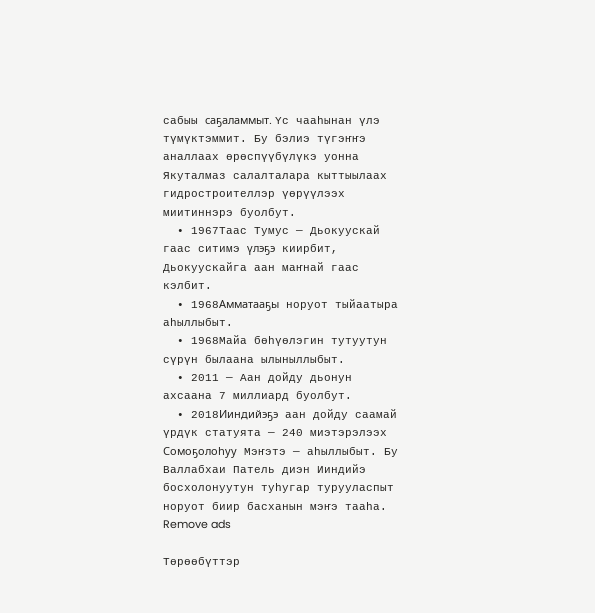сабыы саҕаламмыт. Үс чааһынан үлэ түмүктэммит. Бу бэлиэ түгэҥҥэ аналлаах өрөспүүбүлүкэ уонна Якуталмаз салалталара кыттыылаах гидростроителлэр үөрүүлээх миитиннэрэ буолбут.
  • 1967Таас Тумус — Дьокуускай гаас ситимэ үлэҕэ киирбит, Дьокуускайга аан маҥнай гаас кэлбит.
  • 1968Амматааҕы норуот тыйаатыра аһыллыбыт.
  • 1968Майа бөһүөлэгин тутуутун сүрүн былаана ылыныллыбыт.
  • 2011 — Аан дойду дьонун ахсаана 7 миллиард буолбут.
  • 2018Ииндийэҕэ аан дойду саамай үрдүк статуята — 240 миэтэрэлээх Сомоҕолоһуу Мэҥэтэ — аһыллыбыт. Бу Валлабхаи Патель диэн Ииндийэ босхолонуутун туһугар турууласпыт норуот биир басханын мэҥэ тааһа.
Remove ads

Төрөөбүттэр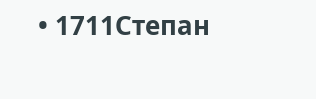• 1711Степан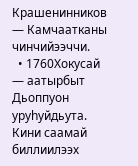Крашенинников — Камчаатканы чинчийээччи.
  • 1760Хокусай — аатырбыт Дьоппуон уруhуйдьута. Кини саамай биллиилээх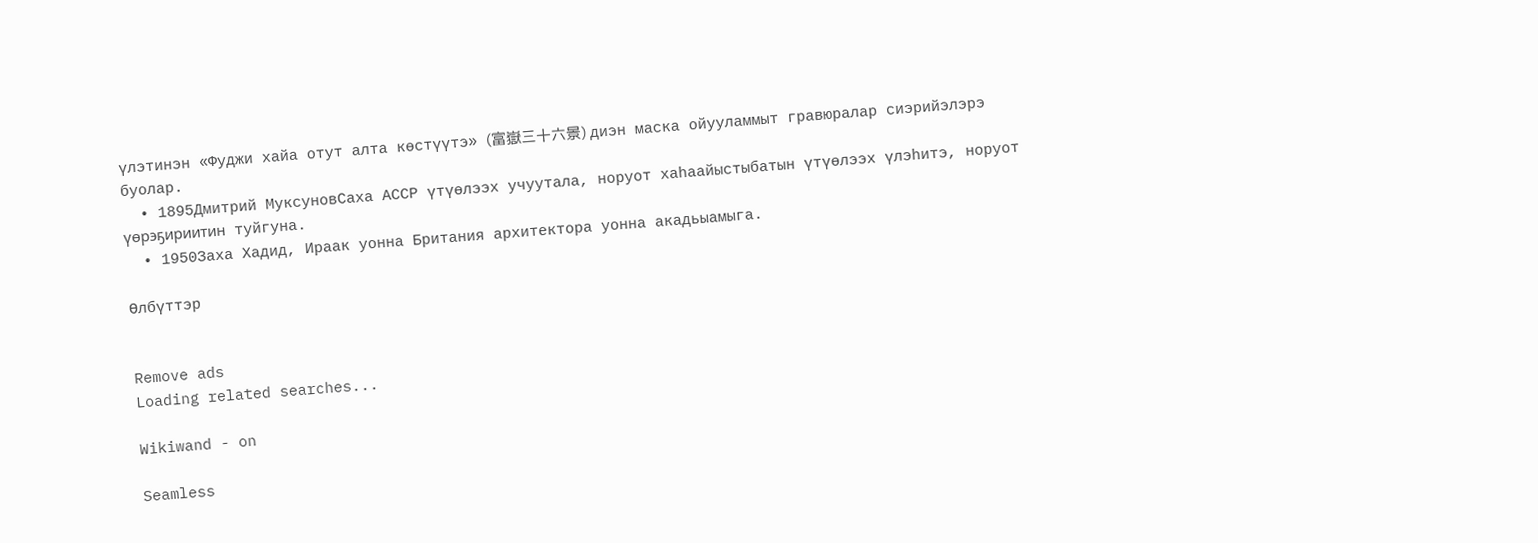үлэтинэн «Фуджи хайа отут алта көстүүтэ» (富嶽三十六景) диэн маска ойууламмыт гравюралар сиэрийэлэрэ буолар.
  • 1895Дмитрий МуксуновСаха АССР үтүөлээх учуутала, норуот хаһаайыстыбатын үтүөлээх үлэһитэ, норуот үөрэҕириитин туйгуна.
  • 1950Заха Хадид, Ираак уонна Британия архитектора уонна акадьыамыга.

Өлбүттэр


Remove ads
Loading related searches...

Wikiwand - on

Seamless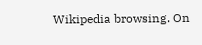Wikipedia browsing. On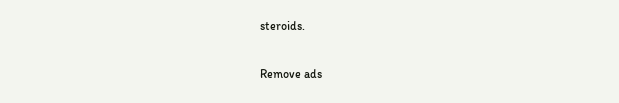steroids.

Remove ads